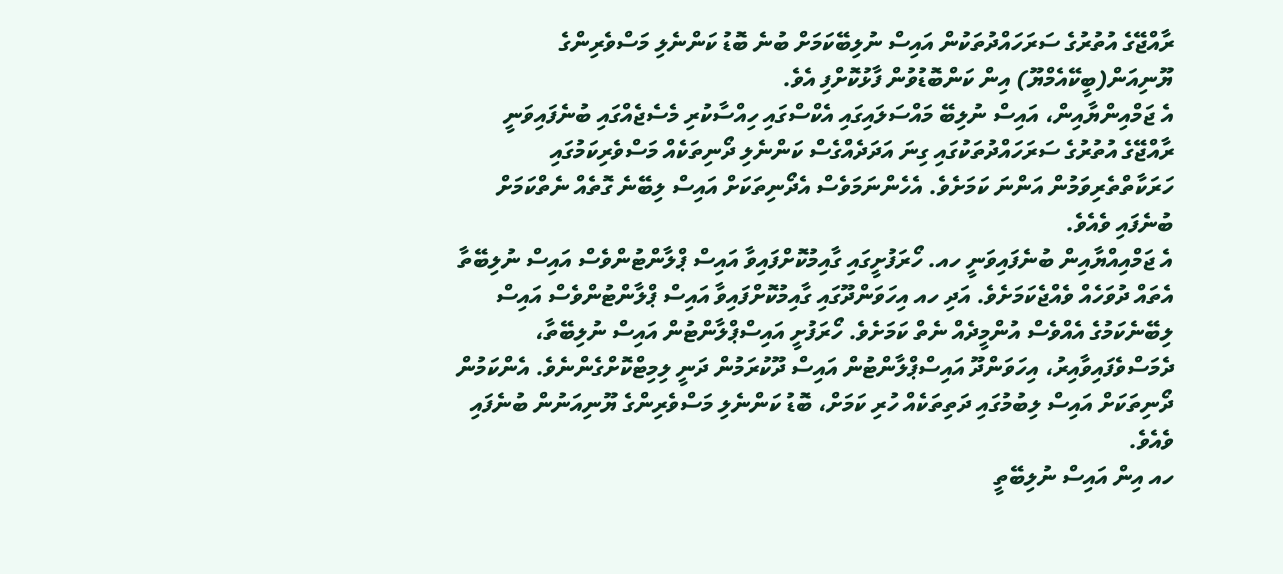ރާއްޖޭގެ އުތުރުގެ ސަރަހައްދުތަކުން އައިސް ނުލިބޭކަމަށް ބުނެ ބޮޑު ކަންނެލި މަސްވެރިންގެ ޔޫނިއަން(ބީކޭއެމްޔޫ) އިން ކަންބޮޑުވުން ފާޅުކޮށްފި އެވެ.
އެ ޖަމްއިންޔާއިން، އައިސް ނުލިބޭ މައްސަލައިގައި އެކްސްގައި ހިއްސާކުރި މެސެޖެއްގައި ބުނެފައިވަނީ ރާއްޖޭގެ އުތުރުގެ ސަރަހައްދުތަކުގައި ގިނަ އަދަދެއްގެސް ކަންނެލި ދޯނިތަކެއް މަސްވެރިކަމުގައި ހަރަކާތްތެރިވަމުން އަންނަ ކަމަށެވެ. އެހެންނަމަވެސް އެދޯނިތަކަށް އައިސް ލިބޭނެ ގޮތެއް ނެތްކަމަށް ބުނެފައި ވެއެވެ.
އެ ޖަމްއިއްޔާއިން ބުނެފައިވަނީ ހއ. ހޯރަފުށީގައި ގާއިމުކޮށްފައިވާ އައިސް ޕްލާންޓުންވެސް އައިސް ނުލިބޭތާ އެތައް ދުވަހެއް ވެއްޖެކަމަށެވެ. އަދި ހއ އިހަވަންދޫގައި ގާއިމުކޮށްފައިވާ އައިސް ޕްލާންޓުންވެސް އައިސް ލިބޭނެކަމުގެ އެއްވެސް އުންމީދެއް ނެތް ކަމަށެވެ. ހޯރަފުށީ އައިސްޕްލާންޓުން އައިސް ނުލިބޭތާ، ދެމަސްވެފައިވާއިރު، އިހަވަންދޫ އައިސްޕްލާންޓުން އައިސް ދޫކުރަމުން ދަނީ ލިމިޓްކޮށްގެންނެވެ. އެންކަމުން ދޯނިތަކަށް އައިސް ލިބުމުގައި ދަތިތަކެއް ހުރި ކަމަށް، ބޮޑު ކަންނެލި މަސްވެރިންގެ ޔޫނިއަނުން ބުނެފައި ވެއެވެ.
ހއ އިން އައިސް ނުލިބޭތީ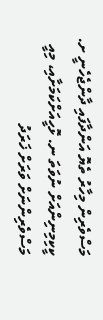މަސްވެރިން މިހާރު ތެޔޮ އަންދާފައި ދާންޖެހެނީ ށ. ކީކިމިނިންއަށް ނުވަތަ ނ. ޅޮހީއަށްކަމަށާއި، މިއީ މަސްވެރިންނަށް ވަރަށް ޚަރަދު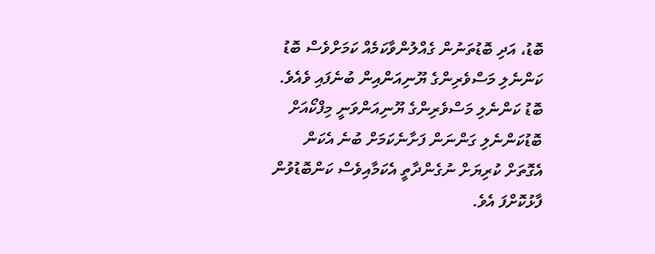ބޮޑު، އަދި ބޮޑުތަނުން ގެއްލުންވާކަމެއް ކަމަށްވެސް ބޮޑު ކަންނެލި މަސްވެރިންގެ ޔޫނިއަންއިން ބުނެފައި ވެއެވެ.
ބޮޑު ކަންނެލި މަސްވެރިންގެ ޔޫނިއަންވަނީ މިފްކޯއަށް ބޮޑުކަންނެލި ގަންނަން ފަށާނެކަމަށް ބުނެ އެކަން އެގޮތަށް ކުރިޔަށް ނުގެންދާތީ އެކަމާއިވެސް ކަންބޮޑުވުން ފާޅުކޮށްފަ އެވެ.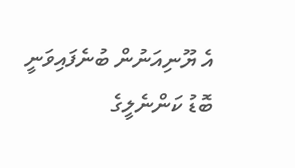އެ ޔޫނިއަނުން ބުނެފައިވަނީ ބޮޑު ކަންނެލީގެ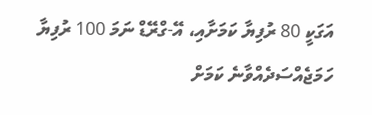އަގަކީ 80 ރުފިޔާ ކަމަށާއި، އޭ-ގްރޭޑް ނަމަ 100 ރުފިޔާ ހަމަޖެއްސަދެއްވާނެ ކަމަށް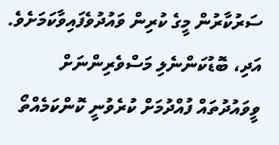ސަރުކާރުން މީގެ ކުރިން ވައުދުވެފައިވާކަމަށެވެ. އަދި، ބޮޑުކަންނެލި މަސްވެރިންނަށް ވީވައުދުތައް ފުއްދުމަށް ކުރެވުނީ ކޮންކަމެއްތޯ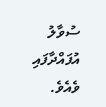ސުވާލު އުފައްދާފައި ވެއެވެ.